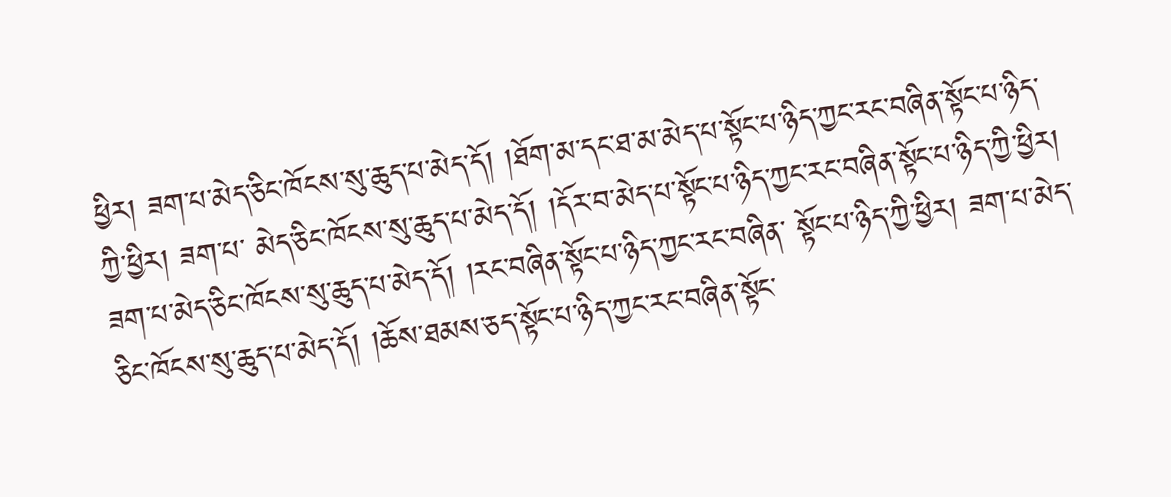ཕྱིར། ཟག་པ་མེད་ཅིང་ཁོངས་སུ་ཆུད་པ་མེད་དོ། །ཐོག་མ་དང་ཐ་མ་མེད་པ་སྟོང་པ་ཉིད་ཀྱང་རང་བཞིན་སྟོང་པ་ཉིད་ཀྱི་ཕྱིར། ཟག་པ་ མེད་ཅིང་ཁོངས་སུ་ཆུད་པ་མེད་དོ། །དོར་བ་མེད་པ་སྟོང་པ་ཉིད་ཀྱང་རང་བཞིན་སྟོང་པ་ཉིད་ཀྱི་ཕྱིར། ཟག་པ་མེད་ཅིང་ཁོངས་སུ་ཆུད་པ་མེད་དོ། །རང་བཞིན་སྟོང་པ་ཉིད་ཀྱང་རང་བཞིན་ སྟོང་པ་ཉིད་ཀྱི་ཕྱིར། ཟག་པ་མེད་ཅིང་ཁོངས་སུ་ཆུད་པ་མེད་དོ། །ཆོས་ཐམས་ཅད་སྟོང་པ་ཉིད་ཀྱང་རང་བཞིན་སྟོང་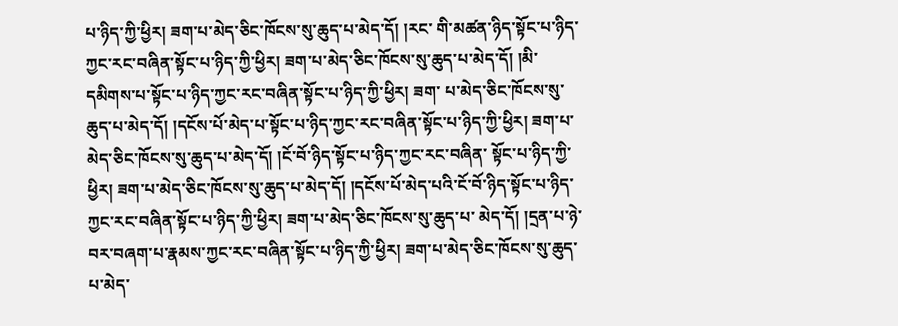པ་ཉིད་ཀྱི་ཕྱིར། ཟག་པ་མེད་ཅིང་ཁོངས་སུ་ཆུད་པ་མེད་དོ། །རང་ གི་མཚན་ཉིད་སྟོང་པ་ཉིད་ཀྱང་རང་བཞིན་སྟོང་པ་ཉིད་ཀྱི་ཕྱིར། ཟག་པ་མེད་ཅིང་ཁོངས་སུ་ཆུད་པ་མེད་དོ། །མི་དམིགས་པ་སྟོང་པ་ཉིད་ཀྱང་རང་བཞིན་སྟོང་པ་ཉིད་ཀྱི་ཕྱིར། ཟག་ པ་མེད་ཅིང་ཁོངས་སུ་ཆུད་པ་མེད་དོ། །དངོས་པོ་མེད་པ་སྟོང་པ་ཉིད་ཀྱང་རང་བཞིན་སྟོང་པ་ཉིད་ཀྱི་ཕྱིར། ཟག་པ་མེད་ཅིང་ཁོངས་སུ་ཆུད་པ་མེད་དོ། །ངོ་བོ་ཉིད་སྟོང་པ་ཉིད་ཀྱང་རང་བཞིན་ སྟོང་པ་ཉིད་ཀྱི་ཕྱིར། ཟག་པ་མེད་ཅིང་ཁོངས་སུ་ཆུད་པ་མེད་དོ། །དངོས་པོ་མེད་པའི་ངོ་བོ་ཉིད་སྟོང་པ་ཉིད་ཀྱང་རང་བཞིན་སྟོང་པ་ཉིད་ཀྱི་ཕྱིར། ཟག་པ་མེད་ཅིང་ཁོངས་སུ་ཆུད་པ་ མེད་དོ། །དྲན་པ་ཉེ་བར་བཞག་པ་རྣམས་ཀྱང་རང་བཞིན་སྟོང་པ་ཉིད་ཀྱི་ཕྱིར། ཟག་པ་མེད་ཅིང་ཁོངས་སུ་ཆུད་པ་མེད་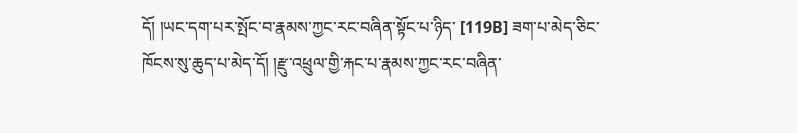དོ། །ཡང་དག་པར་སྤོང་བ་རྣམས་ཀྱང་རང་བཞིན་སྟོང་པ་ཉིད་ [119B] ཟག་པ་མེད་ཅིང་ཁོངས་སུ་ཆུད་པ་མེད་དོ། །རྫུ་འཕྲུལ་གྱི་རྐང་པ་རྣམས་ཀྱང་རང་བཞིན་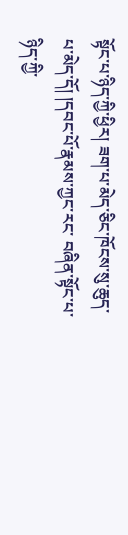སྟོང་པ་ཉིད་ཀྱི་ཕྱིར། ཟག་པ་མེད་ཅིང་ཁོངས་སུ་ཆུད་པ་མེད་དོ། །དབང་པོ་རྣམས་ཀྱང་རང་ བཞིན་སྟོང་པ་ཉིད་ཀྱི་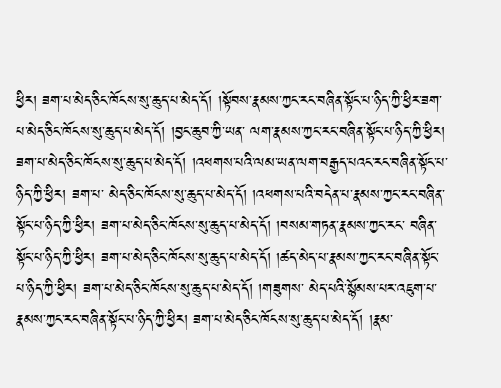ཕྱིར། ཟག་པ་མེད་ཅིང་ཁོངས་སུ་ཆུད་པ་མེད་དོ། །སྟོབས་རྣམས་ཀྱང་རང་བཞིན་སྟོང་པ་ཉིད་ཀྱི་ཕྱིར་ཟག་པ་མེད་ཅིང་ཁོངས་སུ་ཆུད་པ་མེད་དོ། །བྱང་ཆུབ་ཀྱི་ཡན་ ལག་རྣམས་ཀྱང་རང་བཞིན་སྟོང་པ་ཉིད་ཀྱི་ཕྱིར། ཟག་པ་མེད་ཅིང་ཁོངས་སུ་ཆུད་པ་མེད་དོ། །འཕགས་པའི་ལམ་ཡན་ལག་བརྒྱད་པའང་རང་བཞིན་སྟོང་པ་ཉིད་ཀྱི་ཕྱིར། ཟག་པ་ མེད་ཅིང་ཁོངས་སུ་ཆུད་པ་མེད་དོ། །འཕགས་པའི་བདེན་པ་རྣམས་ཀྱང་རང་བཞིན་སྟོང་པ་ཉིད་ཀྱི་ཕྱིར། ཟག་པ་མེད་ཅིང་ཁོངས་སུ་ཆུད་པ་མེད་དོ། །བསམ་གཏན་རྣམས་ཀྱང་རང་ བཞིན་སྟོང་པ་ཉིད་ཀྱི་ཕྱིར། ཟག་པ་མེད་ཅིང་ཁོངས་སུ་ཆུད་པ་མེད་དོ། །ཚད་མེད་པ་རྣམས་ཀྱང་རང་བཞིན་སྟོང་པ་ཉིད་ཀྱི་ཕྱིར། ཟག་པ་མེད་ཅིང་ཁོངས་སུ་ཆུད་པ་མེད་དོ། །གཟུགས་ མེད་པའི་སྙོམས་པར་འཇུག་པ་རྣམས་ཀྱང་རང་བཞིན་སྟོང་པ་ཉིད་ཀྱི་ཕྱིར། ཟག་པ་མེད་ཅིང་ཁོངས་སུ་ཆུད་པ་མེད་དོ། །རྣམ་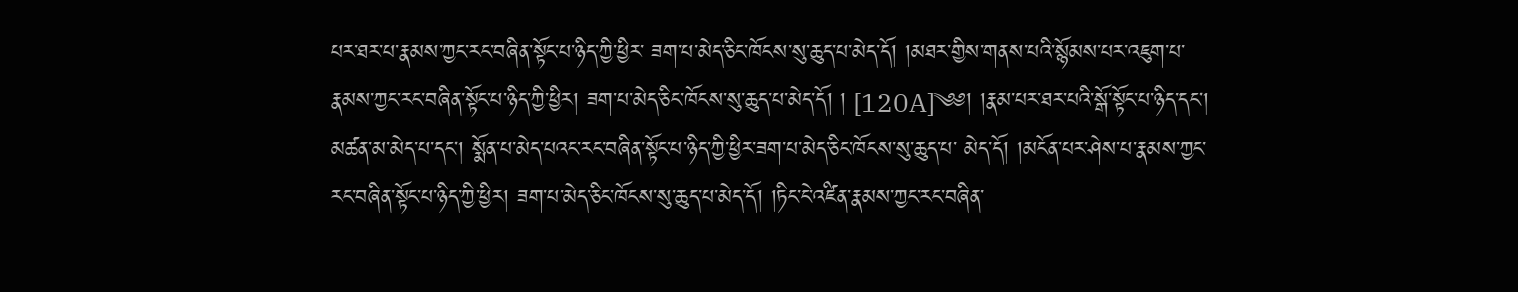པར་ཐར་པ་རྣམས་ཀྱང་རང་བཞིན་སྟོང་པ་ཉིད་ཀྱི་ཕྱིར་ ཟག་པ་མེད་ཅིང་ཁོངས་སུ་ཆུད་པ་མེད་དོ། །མཐར་གྱིས་གནས་པའི་སྙོམས་པར་འཇུག་པ་རྣམས་ཀྱང་རང་བཞིན་སྟོང་པ་ཉིད་ཀྱི་ཕྱིར། ཟག་པ་མེད་ཅིང་ཁོངས་སུ་ཆུད་པ་མེད་དོ། ། [120A]༄༅། །རྣམ་པར་ཐར་པའི་སྒོ་སྟོང་པ་ཉིད་དང། མཚན་མ་མེད་པ་དང། སྨོན་པ་མེད་པའང་རང་བཞིན་སྟོང་པ་ཉིད་ཀྱི་ཕྱིར་ཟག་པ་མེད་ཅིང་ཁོངས་སུ་ཆུད་པ་ མེད་དོ། །མངོན་པར་ཤེས་པ་རྣམས་ཀྱང་རང་བཞིན་སྟོང་པ་ཉིད་ཀྱི་ཕྱིར། ཟག་པ་མེད་ཅིང་ཁོངས་སུ་ཆུད་པ་མེད་དོ། །ཏིང་ངེ་འཛིན་རྣམས་ཀྱང་རང་བཞིན་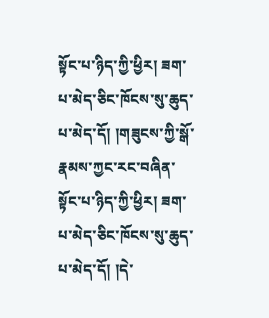སྟོང་པ་ཉིད་ཀྱི་ཕྱིར། ཟག་ པ་མེད་ཅིང་ཁོངས་སུ་ཆུད་པ་མེད་དོ། །གཟུངས་ཀྱི་སྒོ་རྣམས་ཀྱང་རང་བཞིན་སྟོང་པ་ཉིད་ཀྱི་ཕྱིར། ཟག་པ་མེད་ཅིང་ཁོངས་སུ་ཆུད་པ་མེད་དོ། །དེ་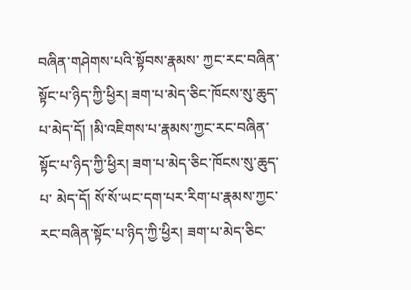བཞིན་གཤེགས་པའི་སྟོབས་རྣམས་ ཀྱང་རང་བཞིན་སྟོང་པ་ཉིད་ཀྱི་ཕྱིར། ཟག་པ་མེད་ཅིང་ཁོངས་སུ་ཆུད་པ་མེད་དོ། །མི་འཇིགས་པ་རྣམས་ཀྱང་རང་བཞིན་སྟོང་པ་ཉིད་ཀྱི་ཕྱིར། ཟག་པ་མེད་ཅིང་ཁོངས་སུ་ཆུད་པ་ མེད་དོ། སོ་སོ་ཡང་དག་པར་རིག་པ་རྣམས་ཀྱང་རང་བཞིན་སྟོང་པ་ཉིད་ཀྱི་ཕྱིར། ཟག་པ་མེད་ཅིང་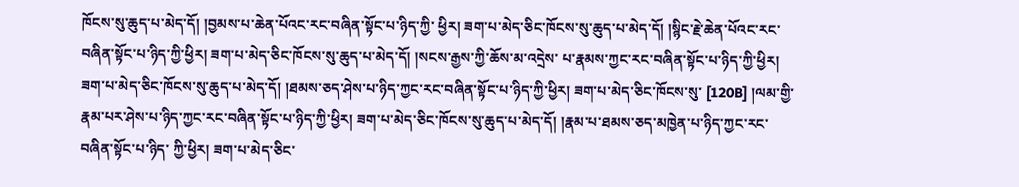ཁོངས་སུ་ཆུད་པ་མེད་དོ། །བྱམས་པ་ཆེན་པོའང་རང་བཞིན་སྟོང་པ་ཉིད་ཀྱི་ ཕྱིར། ཟག་པ་མེད་ཅིང་ཁོངས་སུ་ཆུད་པ་མེད་དོ། །སྙིང་རྗེ་ཆེན་པོའང་རང་བཞིན་སྟོང་པ་ཉིད་ཀྱི་ཕྱིར། ཟག་པ་མེད་ཅིང་ཁོངས་སུ་ཆུད་པ་མེད་དོ། །སངས་རྒྱས་ཀྱི་ཆོས་མ་འདྲེས་ པ་རྣམས་ཀྱང་རང་བཞིན་སྟོང་པ་ཉིད་ཀྱི་ཕྱིར། ཟག་པ་མེད་ཅིང་ཁོངས་སུ་ཆུད་པ་མེད་དོ། །ཐམས་ཅད་ཤེས་པ་ཉིད་ཀྱང་རང་བཞིན་སྟོང་པ་ཉིད་ཀྱི་ཕྱིར། ཟག་པ་མེད་ཅིང་ཁོངས་སུ་ [120B] །ལམ་གྱི་རྣམ་པར་ཤེས་པ་ཉིད་ཀྱང་རང་བཞིན་སྟོང་པ་ཉིད་ཀྱི་ཕྱིར། ཟག་པ་མེད་ཅིང་ཁོངས་སུ་ཆུད་པ་མེད་དོ། །རྣམ་པ་ཐམས་ཅད་མཁྱེན་པ་ཉིད་ཀྱང་རང་བཞིན་སྟོང་པ་ཉིད་ ཀྱི་ཕྱིར། ཟག་པ་མེད་ཅིང་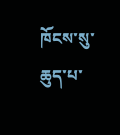ཁོངས་སུ་ཆུད་པ་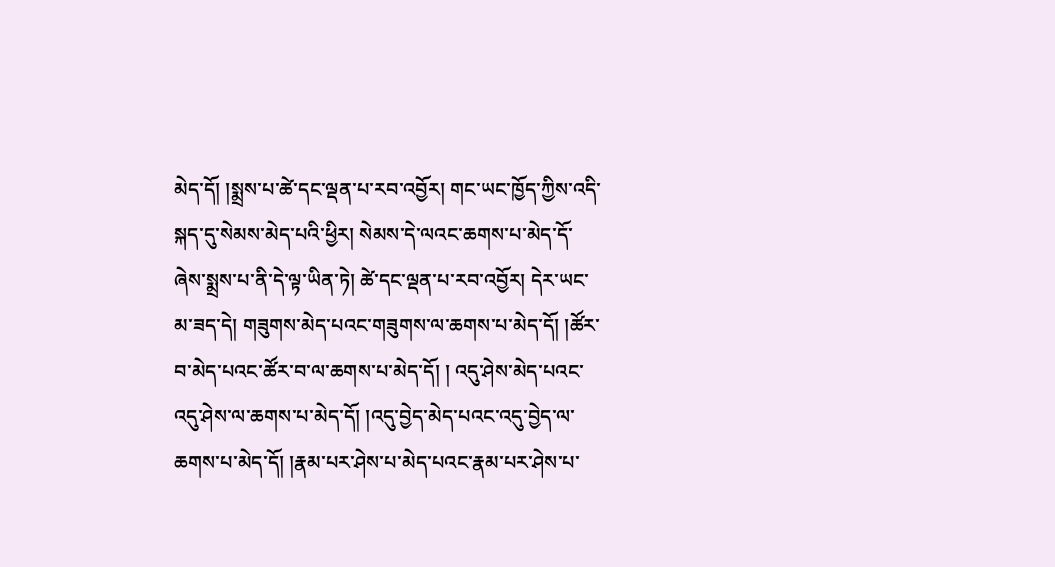མེད་དོ། །སྨྲས་པ་ཚེ་དང་ལྡན་པ་རབ་འབྱོར། གང་ཡང་ཁྱོད་ཀྱིས་འདི་སྐད་དུ་སེམས་མེད་པའི་ཕྱིར། སེམས་དེ་ལའང་ཆགས་པ་མེད་དོ་ ཞེས་སྨྲས་པ་ནི་དེ་ལྟ་ཡིན་ཏེ། ཚེ་དང་ལྡན་པ་རབ་འབྱོར། དེར་ཡང་མ་ཟད་དེ། གཟུགས་མེད་པའང་གཟུགས་ལ་ཆགས་པ་མེད་དོ། །ཚོར་བ་མེད་པའང་ཚོར་བ་ལ་ཆགས་པ་མེད་དོ། ། འདུ་ཤེས་མེད་པའང་འདུ་ཤེས་ལ་ཆགས་པ་མེད་དོ། །འདུ་བྱེད་མེད་པའང་འདུ་བྱེད་ལ་ཆགས་པ་མེད་དོ། །རྣམ་པར་ཤེས་པ་མེད་པའང་རྣམ་པར་ཤེས་པ་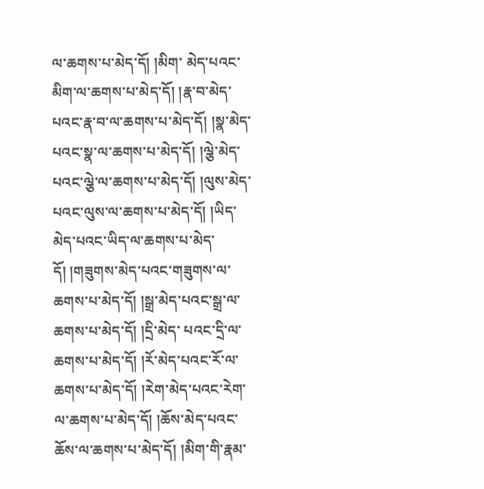ལ་ཆགས་པ་མེད་དོ། །མིག་ མེད་པའང་མིག་ལ་ཆགས་པ་མེད་དོ། །རྣ་བ་མེད་པའང་རྣ་བ་ལ་ཆགས་པ་མེད་དོ། །སྣ་མེད་པའང་སྣ་ལ་ཆགས་པ་མེད་དོ། །ལྕེ་མེད་པའང་ལྕེ་ལ་ཆགས་པ་མེད་དོ། །ལུས་མེད་ པའང་ལུས་ལ་ཆགས་པ་མེད་དོ། །ཡིད་མེད་པའང་ཡིད་ལ་ཆགས་པ་མེད་དོ། །གཟུགས་མེད་པའང་གཟུགས་ལ་ཆགས་པ་མེད་དོ། །སྒྲ་མེད་པའང་སྒྲ་ལ་ཆགས་པ་མེད་དོ། །དྲི་མེད་ པའང་དྲི་ལ་ཆགས་པ་མེད་དོ། །རོ་མེད་པའང་རོ་ལ་ཆགས་པ་མེད་དོ། །རེག་མེད་པའང་རེག་ལ་ཆགས་པ་མེད་དོ། །ཆོས་མེད་པའང་ཆོས་ལ་ཆགས་པ་མེད་དོ། །མིག་གི་རྣམ་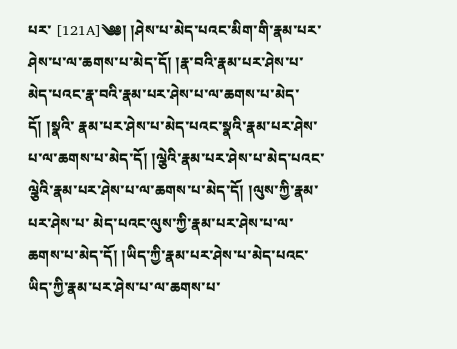པར་ [121A]༄༅། །ཤེས་པ་མེད་པའང་མིག་གི་རྣམ་པར་ཤེས་པ་ལ་ཆགས་པ་མེད་དོ། །རྣ་བའི་རྣམ་པར་ཤེས་པ་མེད་པའང་རྣ་བའི་རྣམ་པར་ཤེས་པ་ལ་ཆགས་པ་མེད་དོ། །སྣའི་ རྣམ་པར་ཤེས་པ་མེད་པའང་སྣའི་རྣམ་པར་ཤེས་པ་ལ་ཆགས་པ་མེད་དོ། །ལྕེའི་རྣམ་པར་ཤེས་པ་མེད་པའང་ལྕེའི་རྣམ་པར་ཤེས་པ་ལ་ཆགས་པ་མེད་དོ། །ལུས་ཀྱི་རྣམ་པར་ཤེས་པ་ མེད་པའང་ལུས་ཀྱི་རྣམ་པར་ཤེས་པ་ལ་ཆགས་པ་མེད་དོ། །ཡིད་ཀྱི་རྣམ་པར་ཤེས་པ་མེད་པའང་ཡིད་ཀྱི་རྣམ་པར་ཤེས་པ་ལ་ཆགས་པ་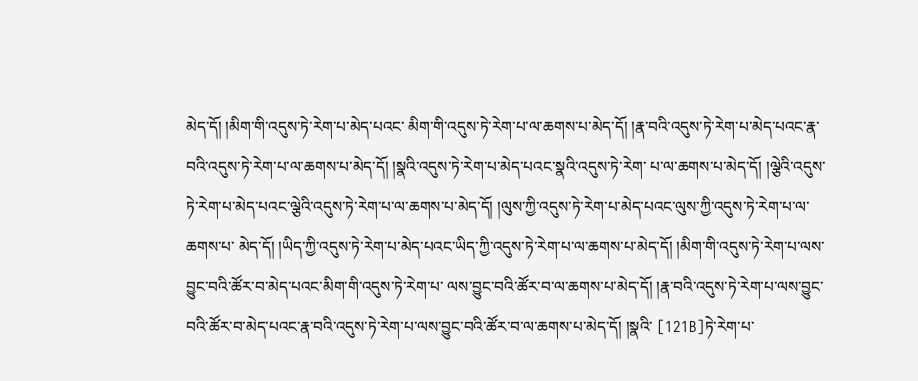མེད་དོ། །མིག་གི་འདུས་ཏེ་རེག་པ་མེད་པའང་ མིག་གི་འདུས་ཏེ་རེག་པ་ལ་ཆགས་པ་མེད་དོ། །རྣ་བའི་འདུས་ཏེ་རེག་པ་མེད་པའང་རྣ་བའི་འདུས་ཏེ་རེག་པ་ལ་ཆགས་པ་མེད་དོ། །སྣའི་འདུས་ཏེ་རེག་པ་མེད་པའང་སྣའི་འདུས་ཏེ་རེག་ པ་ལ་ཆགས་པ་མེད་དོ། །ལྕེའི་འདུས་ཏེ་རེག་པ་མེད་པའང་ལྕེའི་འདུས་ཏེ་རེག་པ་ལ་ཆགས་པ་མེད་དོ། །ལུས་ཀྱི་འདུས་ཏེ་རེག་པ་མེད་པའང་ལུས་ཀྱི་འདུས་ཏེ་རེག་པ་ལ་ཆགས་པ་ མེད་དོ། །ཡིད་ཀྱི་འདུས་ཏེ་རེག་པ་མེད་པའང་ཡིད་ཀྱི་འདུས་ཏེ་རེག་པ་ལ་ཆགས་པ་མེད་དོ། །མིག་གི་འདུས་ཏེ་རེག་པ་ལས་བྱུང་བའི་ཚོར་བ་མེད་པའང་མིག་གི་འདུས་ཏེ་རེག་པ་ ལས་བྱུང་བའི་ཚོར་བ་ལ་ཆགས་པ་མེད་དོ། །རྣ་བའི་འདུས་ཏེ་རེག་པ་ལས་བྱུང་བའི་ཚོར་བ་མེད་པའང་རྣ་བའི་འདུས་ཏེ་རེག་པ་ལས་བྱུང་བའི་ཚོར་བ་ལ་ཆགས་པ་མེད་དོ། །སྣའི་ [121B]ཏེ་རེག་པ་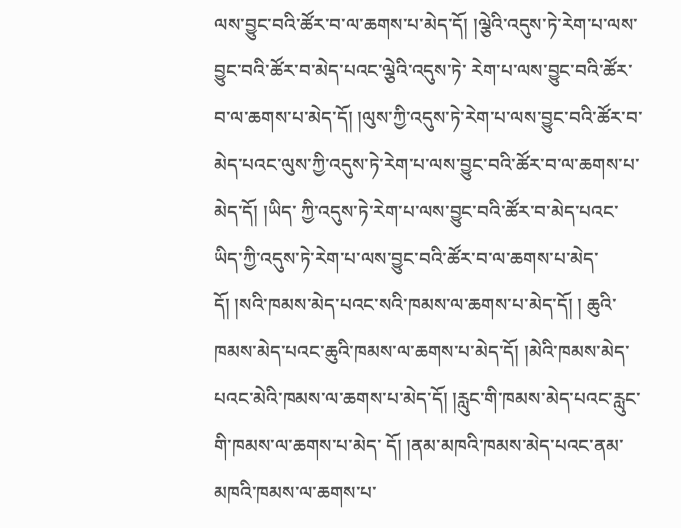ལས་བྱུང་བའི་ཚོར་བ་ལ་ཆགས་པ་མེད་དོ། །ལྕེའི་འདུས་ཏེ་རེག་པ་ལས་བྱུང་བའི་ཚོར་བ་མེད་པའང་ལྕེའི་འདུས་ཏེ་ རེག་པ་ལས་བྱུང་བའི་ཚོར་བ་ལ་ཆགས་པ་མེད་དོ། །ལུས་ཀྱི་འདུས་ཏེ་རེག་པ་ལས་བྱུང་བའི་ཚོར་བ་མེད་པའང་ལུས་ཀྱི་འདུས་ཏེ་རེག་པ་ལས་བྱུང་བའི་ཚོར་བ་ལ་ཆགས་པ་མེད་དོ། །ཡིད་ ཀྱི་འདུས་ཏེ་རེག་པ་ལས་བྱུང་བའི་ཚོར་བ་མེད་པའང་ཡིད་ཀྱི་འདུས་ཏེ་རེག་པ་ལས་བྱུང་བའི་ཚོར་བ་ལ་ཆགས་པ་མེད་དོ། །སའི་ཁམས་མེད་པའང་སའི་ཁམས་ལ་ཆགས་པ་མེད་དོ། ། ཆུའི་ཁམས་མེད་པའང་ཆུའི་ཁམས་ལ་ཆགས་པ་མེད་དོ། །མེའི་ཁམས་མེད་པའང་མེའི་ཁམས་ལ་ཆགས་པ་མེད་དོ། །རླུང་གི་ཁམས་མེད་པའང་རླུང་གི་ཁམས་ལ་ཆགས་པ་མེད་ དོ། །ནམ་མཁའི་ཁམས་མེད་པའང་ནམ་མཁའི་ཁམས་ལ་ཆགས་པ་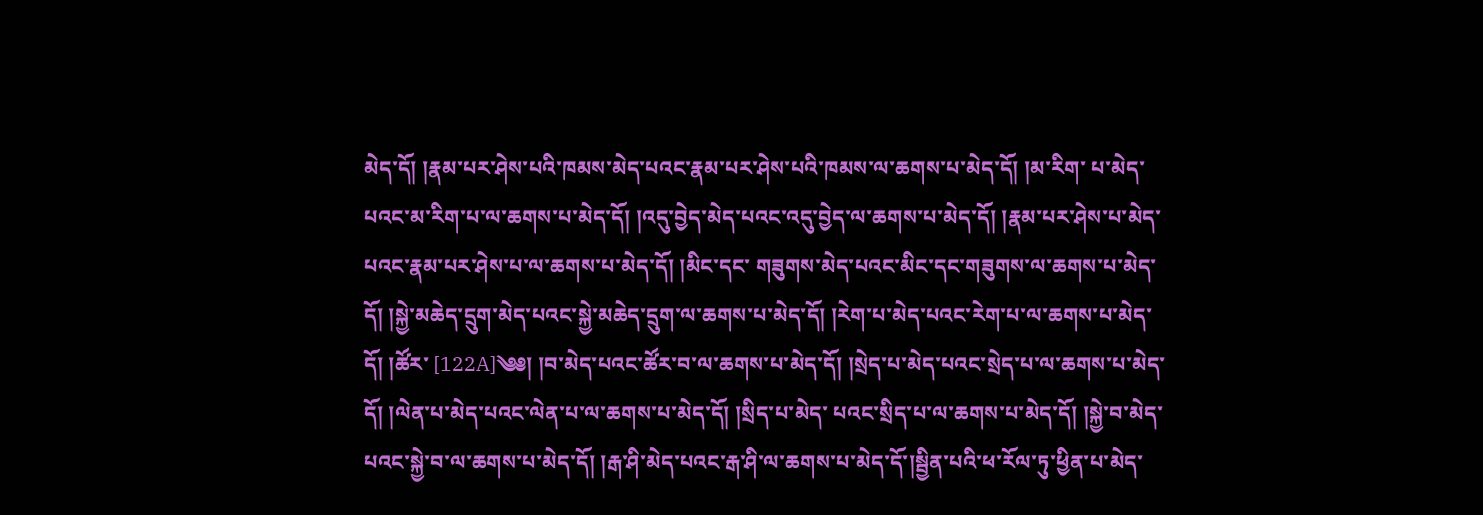མེད་དོ། །རྣམ་པར་ཤེས་པའི་ཁམས་མེད་པའང་རྣམ་པར་ཤེས་པའི་ཁམས་ལ་ཆགས་པ་མེད་དོ། །མ་རིག་ པ་མེད་པའང་མ་རིག་པ་ལ་ཆགས་པ་མེད་དོ། །འདུ་བྱེད་མེད་པའང་འདུ་བྱེད་ལ་ཆགས་པ་མེད་དོ། །རྣམ་པར་ཤེས་པ་མེད་པའང་རྣམ་པར་ཤེས་པ་ལ་ཆགས་པ་མེད་དོ། །མིང་དང་ གཟུགས་མེད་པའང་མིང་དང་གཟུགས་ལ་ཆགས་པ་མེད་དོ། །སྐྱེ་མཆེད་དྲུག་མེད་པའང་སྐྱེ་མཆེད་དྲུག་ལ་ཆགས་པ་མེད་དོ། །རེག་པ་མེད་པའང་རེག་པ་ལ་ཆགས་པ་མེད་དོ། །ཚོར་ [122A]༄༅། །བ་མེད་པའང་ཚོར་བ་ལ་ཆགས་པ་མེད་དོ། །སྲེད་པ་མེད་པའང་སྲེད་པ་ལ་ཆགས་པ་མེད་དོ། །ལེན་པ་མེད་པའང་ལེན་པ་ལ་ཆགས་པ་མེད་དོ། །སྲིད་པ་མེད་ པའང་སྲིད་པ་ལ་ཆགས་པ་མེད་དོ། །སྐྱེ་བ་མེད་པའང་སྐྱེ་བ་ལ་ཆགས་པ་མེད་དོ། །རྒ་ཤི་མེད་པའང་རྒ་ཤི་ལ་ཆགས་པ་མེད་དོ་།སྦྱིན་པའི་ཕ་རོལ་ཏུ་ཕྱིན་པ་མེད་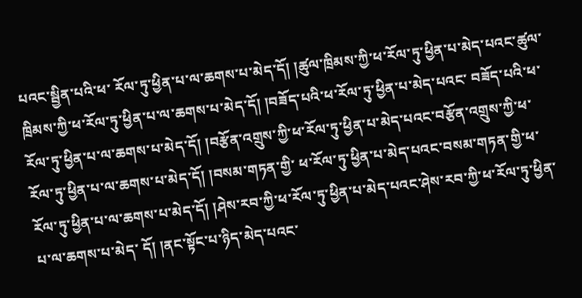པའང་སྦྱིན་པའི་ཕ་ རོལ་ཏུ་ཕྱིན་པ་ལ་ཆགས་པ་མེད་དོ། །ཚུལ་ཁྲིམས་ཀྱི་ཕ་རོལ་ཏུ་ཕྱིན་པ་མེད་པའང་ཚུལ་ཁྲིམས་ཀྱི་ཕ་རོལ་ཏུ་ཕྱིན་པ་ལ་ཆགས་པ་མེད་དོ། །བཟོད་པའི་ཕ་རོལ་ཏུ་ཕྱིན་པ་མེད་པའང་ བཟོད་པའི་ཕ་རོལ་ཏུ་ཕྱིན་པ་ལ་ཆགས་པ་མེད་དོ། །བརྩོན་འགྲུས་ཀྱི་ཕ་རོལ་ཏུ་ཕྱིན་པ་མེད་པའང་བརྩོན་འགྲུས་ཀྱི་ཕ་རོལ་ཏུ་ཕྱིན་པ་ལ་ཆགས་པ་མེད་དོ། །བསམ་གཏན་གྱི་ ཕ་རོལ་ཏུ་ཕྱིན་པ་མེད་པའང་བསམ་གཏན་གྱི་ཕ་རོལ་ཏུ་ཕྱིན་པ་ལ་ཆགས་པ་མེད་དོ། །ཤེས་རབ་ཀྱི་ཕ་རོལ་ཏུ་ཕྱིན་པ་མེད་པའང་ཤེས་རབ་ཀྱི་ཕ་རོལ་ཏུ་ཕྱིན་པ་ལ་ཆགས་པ་མེད་ དོ། །ནང་སྟོང་པ་ཉིད་མེད་པའང་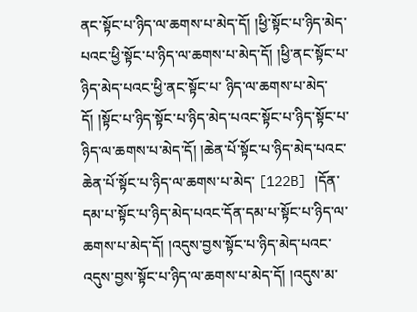ནང་སྟོང་པ་ཉིད་ལ་ཆགས་པ་མེད་དོ། །ཕྱི་སྟོང་པ་ཉིད་མེད་པའང་ཕྱི་སྟོང་པ་ཉིད་ལ་ཆགས་པ་མེད་དོ། །ཕྱི་ནང་སྟོང་པ་ཉིད་མེད་པའང་ཕྱི་ནང་སྟོང་པ་ ཉིད་ལ་ཆགས་པ་མེད་དོ། །སྟོང་པ་ཉིད་སྟོང་པ་ཉིད་མེད་པའང་སྟོང་པ་ཉིད་སྟོང་པ་ཉིད་ལ་ཆགས་པ་མེད་དོ། །ཆེན་པོ་སྟོང་པ་ཉིད་མེད་པའང་ཆེན་པོ་སྟོང་པ་ཉིད་ལ་ཆགས་པ་མེད་ [122B] །དོན་དམ་པ་སྟོང་པ་ཉིད་མེད་པའང་དོན་དམ་པ་སྟོང་པ་ཉིད་ལ་ཆགས་པ་མེད་དོ། །འདུས་བྱས་སྟོང་པ་ཉིད་མེད་པའང་འདུས་བྱས་སྟོང་པ་ཉིད་ལ་ཆགས་པ་མེད་དོ། །འདུས་མ་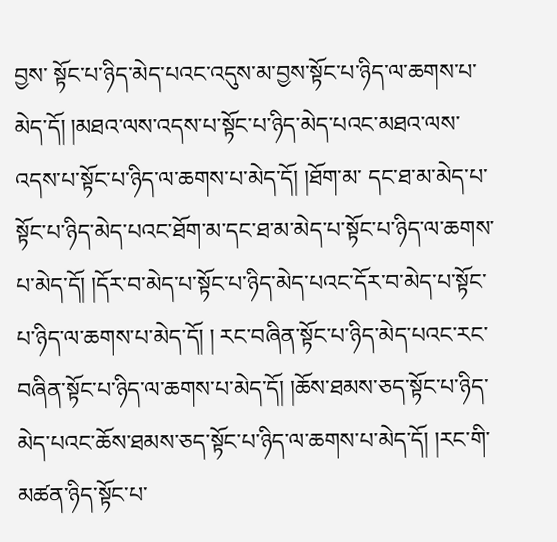བྱས་ སྟོང་པ་ཉིད་མེད་པའང་འདུས་མ་བྱས་སྟོང་པ་ཉིད་ལ་ཆགས་པ་མེད་དོ། །མཐའ་ལས་འདས་པ་སྟོང་པ་ཉིད་མེད་པའང་མཐའ་ལས་འདས་པ་སྟོང་པ་ཉིད་ལ་ཆགས་པ་མེད་དོ། །ཐོག་མ་ དང་ཐ་མ་མེད་པ་སྟོང་པ་ཉིད་མེད་པའང་ཐོག་མ་དང་ཐ་མ་མེད་པ་སྟོང་པ་ཉིད་ལ་ཆགས་པ་མེད་དོ། །དོར་བ་མེད་པ་སྟོང་པ་ཉིད་མེད་པའང་དོར་བ་མེད་པ་སྟོང་པ་ཉིད་ལ་ཆགས་པ་མེད་དོ། ། རང་བཞིན་སྟོང་པ་ཉིད་མེད་པའང་རང་བཞིན་སྟོང་པ་ཉིད་ལ་ཆགས་པ་མེད་དོ། །ཆོས་ཐམས་ཅད་སྟོང་པ་ཉིད་མེད་པའང་ཆོས་ཐམས་ཅད་སྟོང་པ་ཉིད་ལ་ཆགས་པ་མེད་དོ། །རང་གི་ མཚན་ཉིད་སྟོང་པ་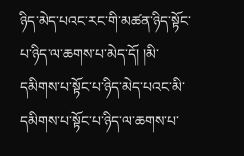ཉིད་མེད་པའང་རང་གི་མཚན་ཉིད་སྟོང་པ་ཉིད་ལ་ཆགས་པ་མེད་དོ། །མི་དམིགས་པ་སྟོང་པ་ཉིད་མེད་པའང་མི་དམིགས་པ་སྟོང་པ་ཉིད་ལ་ཆགས་པ་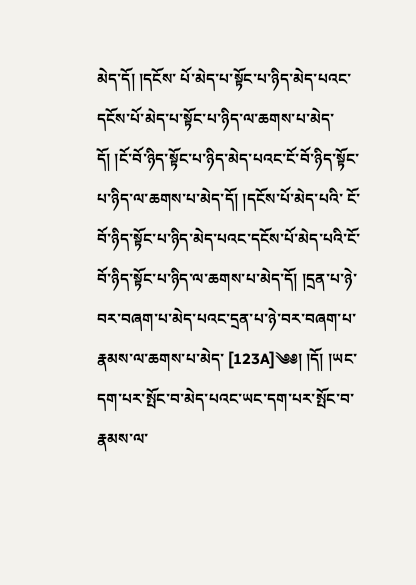མེད་དོ། །དངོས་ པོ་མེད་པ་སྟོང་པ་ཉིད་མེད་པའང་དངོས་པོ་མེད་པ་སྟོང་པ་ཉིད་ལ་ཆགས་པ་མེད་དོ། །ངོ་བོ་ཉིད་སྟོང་པ་ཉིད་མེད་པའང་ངོ་བོ་ཉིད་སྟོང་པ་ཉིད་ལ་ཆགས་པ་མེད་དོ། །དངོས་པོ་མེད་པའི་ ངོ་བོ་ཉིད་སྟོང་པ་ཉིད་མེད་པའང་དངོས་པོ་མེད་པའི་ངོ་བོ་ཉིད་སྟོང་པ་ཉིད་ལ་ཆགས་པ་མེད་དོ། །དྲན་པ་ཉེ་བར་བཞག་པ་མེད་པའང་དྲན་པ་ཉེ་བར་བཞག་པ་རྣམས་ལ་ཆགས་པ་མེད་ [123A]༄༅། །དོ། །ཡང་དག་པར་སྤོང་བ་མེད་པའང་ཡང་དག་པར་སྤོང་བ་རྣམས་ལ་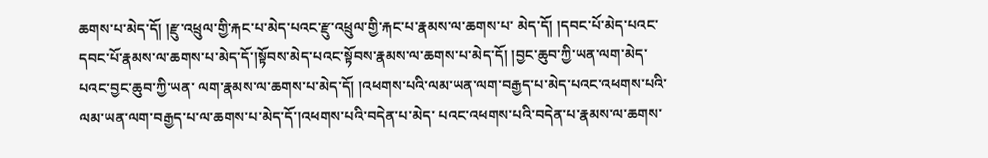ཆགས་པ་མེད་དོ། །རྫུ་འཕྲུལ་གྱི་རྐང་པ་མེད་པའང་རྫུ་འཕྲུལ་གྱི་རྐང་པ་རྣམས་ལ་ཆགས་པ་ མེད་དོ། །དབང་པོ་མེད་པའང་དབང་པོ་རྣམས་ལ་ཆགས་པ་མེད་དོ་།སྟོབས་མེད་པའང་སྟོབས་རྣམས་ལ་ཆགས་པ་མེད་དོ། །བྱང་ཆུབ་ཀྱི་ཡན་ལག་མེད་པའང་བྱང་ཆུབ་ཀྱི་ཡན་ ལག་རྣམས་ལ་ཆགས་པ་མེད་དོ། །འཕགས་པའི་ལམ་ཡན་ལག་བརྒྱད་པ་མེད་པའང་འཕགས་པའི་ལམ་ཡན་ལག་བརྒྱད་པ་ལ་ཆགས་པ་མེད་དོ་།འཕགས་པའི་བདེན་པ་མེད་ པའང་འཕགས་པའི་བདེན་པ་རྣམས་ལ་ཆགས་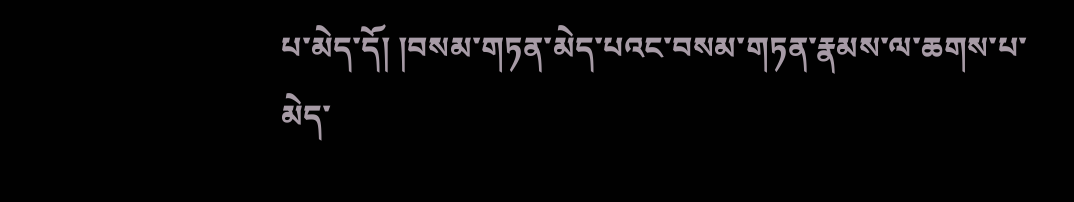པ་མེད་དོ། །བསམ་གཏན་མེད་པའང་བསམ་གཏན་རྣམས་ལ་ཆགས་པ་མེད་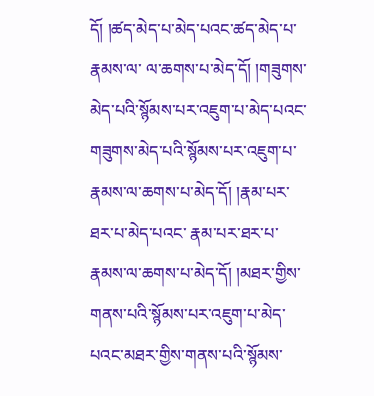དོ། །ཚད་མེད་པ་མེད་པའང་ཚད་མེད་པ་རྣམས་ལ་ ལ་ཆགས་པ་མེད་དོ། །གཟུགས་མེད་པའི་སྙོམས་པར་འཇུག་པ་མེད་པའང་གཟུགས་མེད་པའི་སྙོམས་པར་འཇུག་པ་རྣམས་ལ་ཆགས་པ་མེད་དོ། །རྣམ་པར་ཐར་པ་མེད་པའང་ རྣམ་པར་ཐར་པ་རྣམས་ལ་ཆགས་པ་མེད་དོ། །མཐར་གྱིས་གནས་པའི་སྙོམས་པར་འཇུག་པ་མེད་པའང་མཐར་གྱིས་གནས་པའི་སྙོམས་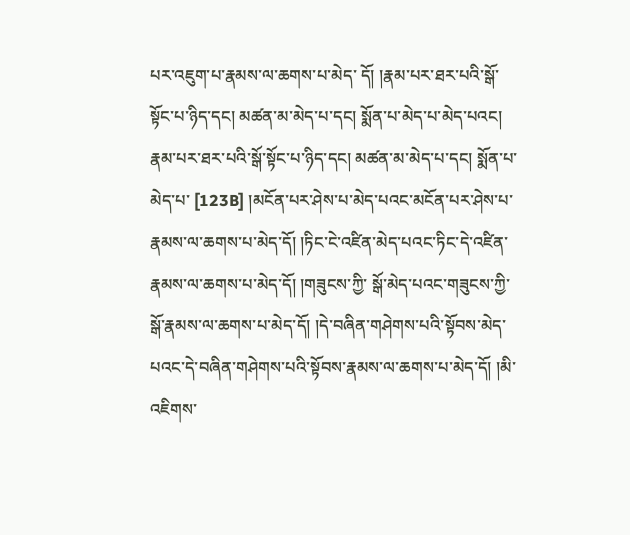པར་འཇུག་པ་རྣམས་ལ་ཆགས་པ་མེད་ དོ། །རྣམ་པར་ཐར་པའི་སྒོ་སྟོང་པ་ཉིད་དང། མཚན་མ་མེད་པ་དང། སྨོན་པ་མེད་པ་མེད་པའང། རྣམ་པར་ཐར་པའི་སྒོ་སྟོང་པ་ཉིད་དང། མཚན་མ་མེད་པ་དང། སྨོན་པ་མེད་པ་ [123B] །མངོན་པར་ཤེས་པ་མེད་པའང་མངོན་པར་ཤེས་པ་རྣམས་ལ་ཆགས་པ་མེད་དོ། །ཏིང་ངེ་འཛིན་མེད་པའང་ཏིང་དེ་འཛིན་རྣམས་ལ་ཆགས་པ་མེད་དོ། །གཟུངས་ཀྱི་ སྒོ་མེད་པའང་གཟུངས་ཀྱི་སྒོ་རྣམས་ལ་ཆགས་པ་མེད་དོ། །དེ་བཞིན་གཤེགས་པའི་སྟོབས་མེད་པའང་དེ་བཞིན་གཤེགས་པའི་སྟོབས་རྣམས་ལ་ཆགས་པ་མེད་དོ། །མི་འཇིགས་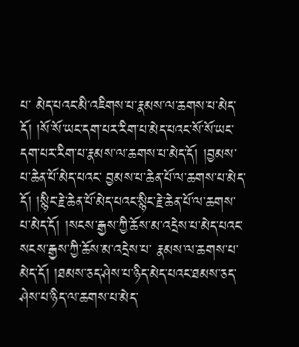པ་ མེད་པའང་མི་འཇིགས་པ་རྣམས་ལ་ཆགས་པ་མེད་དོ། །སོ་སོ་ཡང་དག་པར་རིག་པ་མེད་པའང་སོ་སོ་ཡང་དག་པར་རིག་པ་རྣམས་ལ་ཆགས་པ་མེད་དོ། །བྱམས་པ་ཆེན་པོ་མེད་པའང་ བྱམས་པ་ཆེན་པོ་ལ་ཆགས་པ་མེད་དོ། །སྙིང་རྗེ་ཆེན་པོ་མེད་པའང་སྙིང་རྗེ་ཆེན་པོ་ལ་ཆགས་པ་མེད་དོ། །སངས་རྒྱས་ཀྱི་ཆོས་མ་འདྲེས་པ་མེད་པའང་སངས་རྒྱས་ཀྱི་ཆོས་མ་འདྲེས་པ་ རྣམས་ལ་ཆགས་པ་མེད་དོ། །ཐམས་ཅད་ཤེས་པ་ཉིད་མེད་པའང་ཐམས་ཅད་ཤེས་པ་ཉིད་ལ་ཆགས་པ་མེད་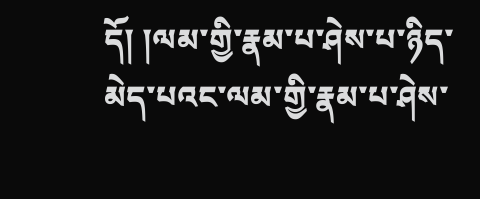དོ། །ལམ་གྱི་རྣམ་པ་ཤེས་པ་ཉིད་མེད་པའང་ལམ་གྱི་རྣམ་པ་ཤེས་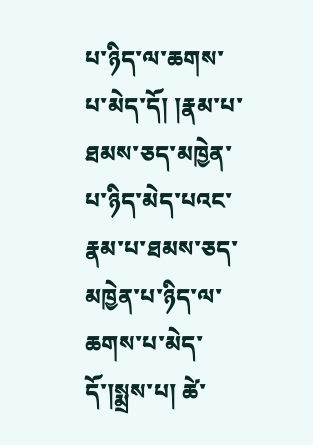པ་ཉིད་ལ་ཆགས་པ་མེད་དོ། །རྣམ་པ་ཐམས་ཅད་མཁྱེན་པ་ཉིད་མེད་པའང་རྣམ་པ་ཐམས་ཅད་མཁྱེན་པ་ཉིད་ལ་ཆགས་པ་མེད་དོ་།སྨྲས་པ། ཚེ་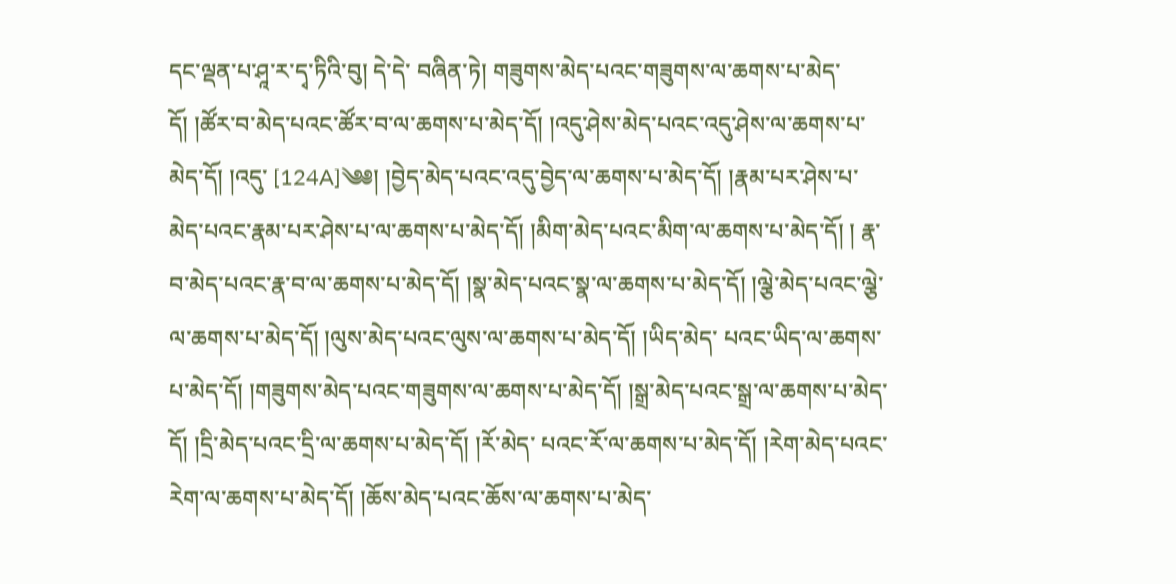དང་ལྡན་པ་ཤཱ་ར་དྭ་ཏིའི་བུ། དེ་དེ་ བཞིན་ཏེ། གཟུགས་མེད་པའང་གཟུགས་ལ་ཆགས་པ་མེད་དོ། །ཚོར་བ་མེད་པའང་ཚོར་བ་ལ་ཆགས་པ་མེད་དོ། །འདུ་ཤེས་མེད་པའང་འདུ་ཤེས་ལ་ཆགས་པ་མེད་དོ། །འདུ་ [124A]༄༅། །བྱེད་མེད་པའང་འདུ་བྱེད་ལ་ཆགས་པ་མེད་དོ། །རྣམ་པར་ཤེས་པ་མེད་པའང་རྣམ་པར་ཤེས་པ་ལ་ཆགས་པ་མེད་དོ། །མིག་མེད་པའང་མིག་ལ་ཆགས་པ་མེད་དོ། ། རྣ་བ་མེད་པའང་རྣ་བ་ལ་ཆགས་པ་མེད་དོ། །སྣ་མེད་པའང་སྣ་ལ་ཆགས་པ་མེད་དོ། །ལྕེ་མེད་པའང་ལྕེ་ལ་ཆགས་པ་མེད་དོ། །ལུས་མེད་པའང་ལུས་ལ་ཆགས་པ་མེད་དོ། །ཡིད་མེད་ པའང་ཡིད་ལ་ཆགས་པ་མེད་དོ། །གཟུགས་མེད་པའང་གཟུགས་ལ་ཆགས་པ་མེད་དོ། །སྒྲ་མེད་པའང་སྒྲ་ལ་ཆགས་པ་མེད་དོ། །དྲི་མེད་པའང་དྲི་ལ་ཆགས་པ་མེད་དོ། །རོ་མེད་ པའང་རོ་ལ་ཆགས་པ་མེད་དོ། །རེག་མེད་པའང་རེག་ལ་ཆགས་པ་མེད་དོ། །ཆོས་མེད་པའང་ཆོས་ལ་ཆགས་པ་མེད་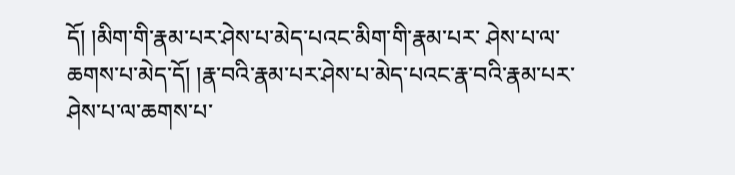དོ། །མིག་གི་རྣམ་པར་ཤེས་པ་མེད་པའང་མིག་གི་རྣམ་པར་ ཤེས་པ་ལ་ཆགས་པ་མེད་དོ། །རྣ་བའི་རྣམ་པར་ཤེས་པ་མེད་པའང་རྣ་བའི་རྣམ་པར་ཤེས་པ་ལ་ཆགས་པ་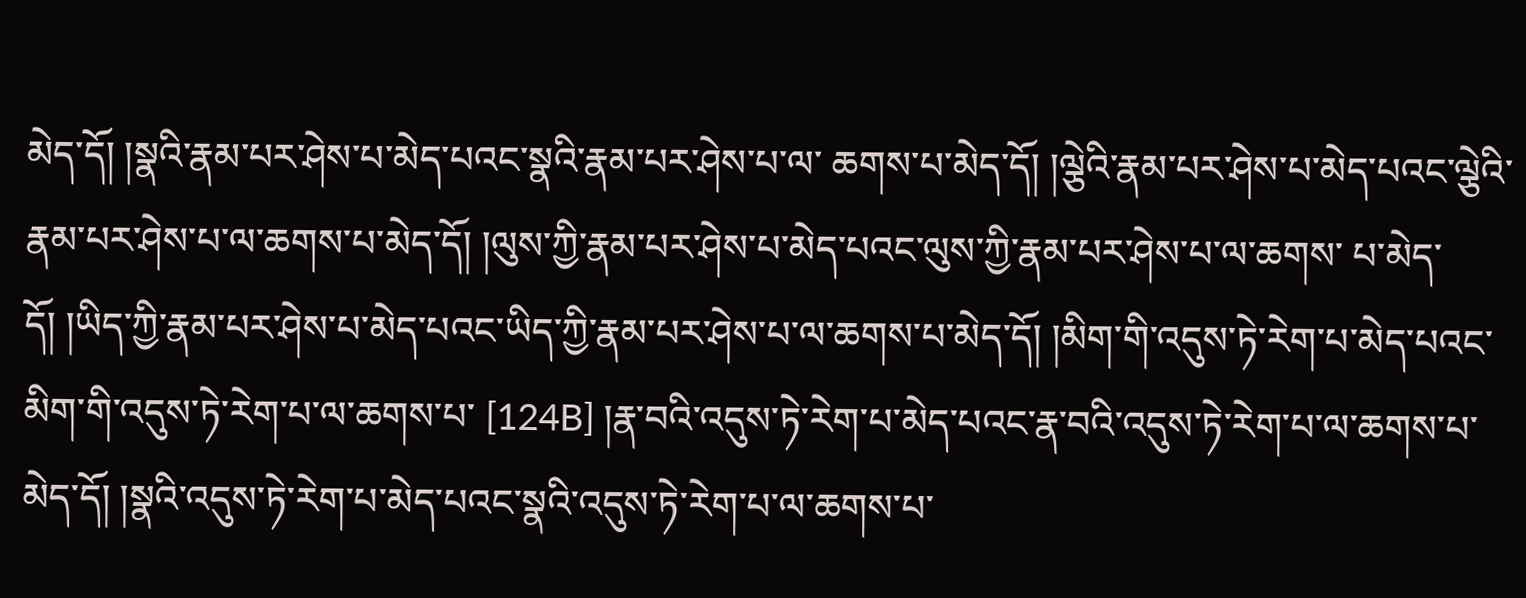མེད་དོ། །སྣའི་རྣམ་པར་ཤེས་པ་མེད་པའང་སྣའི་རྣམ་པར་ཤེས་པ་ལ་ ཆགས་པ་མེད་དོ། །ལྕེའི་རྣམ་པར་ཤེས་པ་མེད་པའང་ལྕེའི་རྣམ་པར་ཤེས་པ་ལ་ཆགས་པ་མེད་དོ། །ལུས་ཀྱི་རྣམ་པར་ཤེས་པ་མེད་པའང་ལུས་ཀྱི་རྣམ་པར་ཤེས་པ་ལ་ཆགས་ པ་མེད་དོ། །ཡིད་ཀྱི་རྣམ་པར་ཤེས་པ་མེད་པའང་ཡིད་ཀྱི་རྣམ་པར་ཤེས་པ་ལ་ཆགས་པ་མེད་དོ། །མིག་གི་འདུས་ཏེ་རེག་པ་མེད་པའང་མིག་གི་འདུས་ཏེ་རེག་པ་ལ་ཆགས་པ་ [124B] །རྣ་བའི་འདུས་ཏེ་རེག་པ་མེད་པའང་རྣ་བའི་འདུས་ཏེ་རེག་པ་ལ་ཆགས་པ་མེད་དོ། །སྣའི་འདུས་ཏེ་རེག་པ་མེད་པའང་སྣའི་འདུས་ཏེ་རེག་པ་ལ་ཆགས་པ་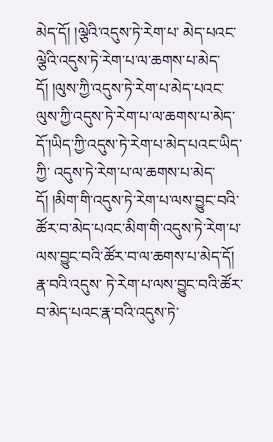མེད་དོ། །ལྕེའི་འདུས་ཏེ་རེག་པ་ མེད་པའང་ལྕེའི་འདུས་ཏེ་རེག་པ་ལ་ཆགས་པ་མེད་དོ། །ལུས་ཀྱི་འདུས་ཏེ་རེག་པ་མེད་པའང་ལུས་ཀྱི་འདུས་ཏེ་རེག་པ་ལ་ཆགས་པ་མེད་དོ་།ཡིད་ཀྱི་འདུས་ཏེ་རེག་པ་མེད་པའང་ཡིད་ཀྱི་ འདུས་ཏེ་རེག་པ་ལ་ཆགས་པ་མེད་དོ། །མིག་གི་འདུས་ཏེ་རེག་པ་ལས་བྱུང་བའི་ཚོར་བ་མེད་པའང་མིག་གི་འདུས་ཏེ་རེག་པ་ལས་བྱུང་བའི་ཚོར་བ་ལ་ཆགས་པ་མེད་དོ། རྣ་བའི་འདུས་ ཏེ་རེག་པ་ལས་བྱུང་བའི་ཚོར་བ་མེད་པའང་རྣ་བའི་འདུས་ཏེ་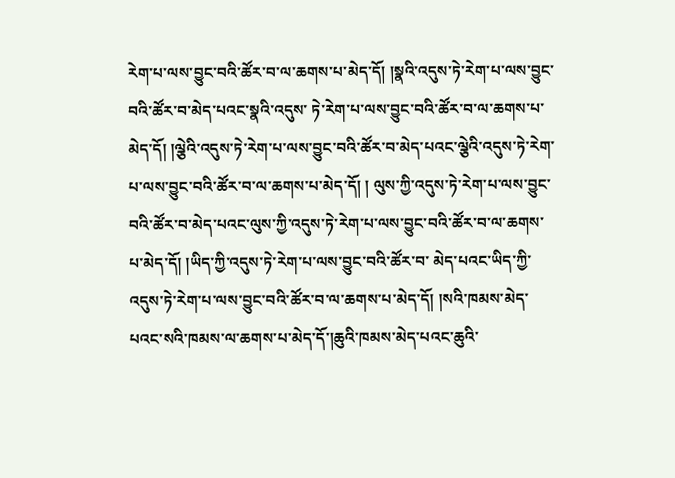རེག་པ་ལས་བྱུང་བའི་ཚོར་བ་ལ་ཆགས་པ་མེད་དོ། །སྣའི་འདུས་ཏེ་རེག་པ་ལས་བྱུང་བའི་ཚོར་བ་མེད་པའང་སྣའི་འདུས་ ཏེ་རེག་པ་ལས་བྱུང་བའི་ཚོར་བ་ལ་ཆགས་པ་མེད་དོ། །ལྕེའི་འདུས་ཏེ་རེག་པ་ལས་བྱུང་བའི་ཚོར་བ་མེད་པའང་ལྕེའི་འདུས་ཏེ་རེག་པ་ལས་བྱུང་བའི་ཚོར་བ་ལ་ཆགས་པ་མེད་དོ། ། ལུས་ཀྱི་འདུས་ཏེ་རེག་པ་ལས་བྱུང་བའི་ཚོར་བ་མེད་པའང་ལུས་ཀྱི་འདུས་ཏེ་རེག་པ་ལས་བྱུང་བའི་ཚོར་བ་ལ་ཆགས་པ་མེད་དོ། །ཡིད་ཀྱི་འདུས་ཏེ་རེག་པ་ལས་བྱུང་བའི་ཚོར་བ་ མེད་པའང་ཡིད་ཀྱི་འདུས་ཏེ་རེག་པ་ལས་བྱུང་བའི་ཚོར་བ་ལ་ཆགས་པ་མེད་དོ། །སའི་ཁམས་མེད་པའང་སའི་ཁམས་ལ་ཆགས་པ་མེད་དོ་།ཆུའི་ཁམས་མེད་པའང་ཆུའི་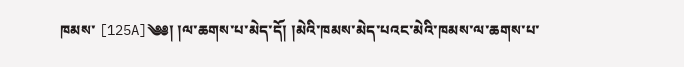ཁམས་ [125A]༄༅། །ལ་ཆགས་པ་མེད་དོ། །མེའི་ཁམས་མེད་པའང་མེའི་ཁམས་ལ་ཆགས་པ་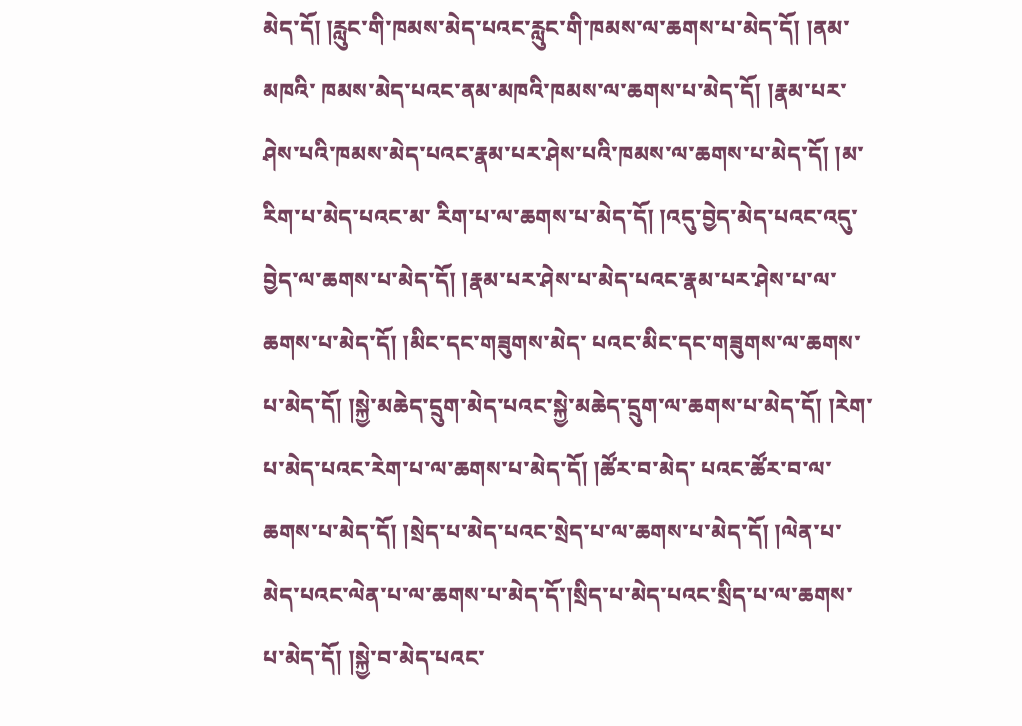མེད་དོ། །རླུང་གི་ཁམས་མེད་པའང་རླུང་གི་ཁམས་ལ་ཆགས་པ་མེད་དོ། །ནམ་མཁའི་ ཁམས་མེད་པའང་ནམ་མཁའི་ཁམས་ལ་ཆགས་པ་མེད་དོ། །རྣམ་པར་ཤེས་པའི་ཁམས་མེད་པའང་རྣམ་པར་ཤེས་པའི་ཁམས་ལ་ཆགས་པ་མེད་དོ། །མ་རིག་པ་མེད་པའང་མ་ རིག་པ་ལ་ཆགས་པ་མེད་དོ། །འདུ་བྱེད་མེད་པའང་འདུ་བྱེད་ལ་ཆགས་པ་མེད་དོ། །རྣམ་པར་ཤེས་པ་མེད་པའང་རྣམ་པར་ཤེས་པ་ལ་ཆགས་པ་མེད་དོ། །མིང་དང་གཟུགས་མེད་ པའང་མིང་དང་གཟུགས་ལ་ཆགས་པ་མེད་དོ། །སྐྱེ་མཆེད་དྲུག་མེད་པའང་སྐྱེ་མཆེད་དྲུག་ལ་ཆགས་པ་མེད་དོ། །རེག་པ་མེད་པའང་རེག་པ་ལ་ཆགས་པ་མེད་དོ། །ཚོར་བ་མེད་ པའང་ཚོར་བ་ལ་ཆགས་པ་མེད་དོ། །སྲེད་པ་མེད་པའང་སྲེད་པ་ལ་ཆགས་པ་མེད་དོ། །ལེན་པ་མེད་པའང་ལེན་པ་ལ་ཆགས་པ་མེད་དོ་།སྲིད་པ་མེད་པའང་སྲིད་པ་ལ་ཆགས་ པ་མེད་དོ། །སྐྱེ་བ་མེད་པའང་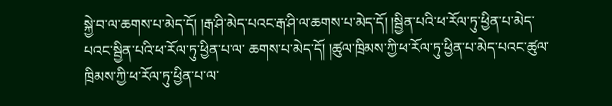སྐྱེ་བ་ལ་ཆགས་པ་མེད་དོ། །རྒ་ཤི་མེད་པའང་རྒ་ཤི་ལ་ཆགས་པ་མེད་དོ། །སྦྱིན་པའི་ཕ་རོལ་ཏུ་ཕྱིན་པ་མེད་པའང་སྦྱིན་པའི་ཕ་རོལ་ཏུ་ཕྱིན་པ་ལ་ ཆགས་པ་མེད་དོ། །ཚུལ་ཁྲིམས་ཀྱི་ཕ་རོལ་ཏུ་ཕྱིན་པ་མེད་པའང་ཚུལ་ཁྲིམས་ཀྱི་ཕ་རོལ་ཏུ་ཕྱིན་པ་ལ་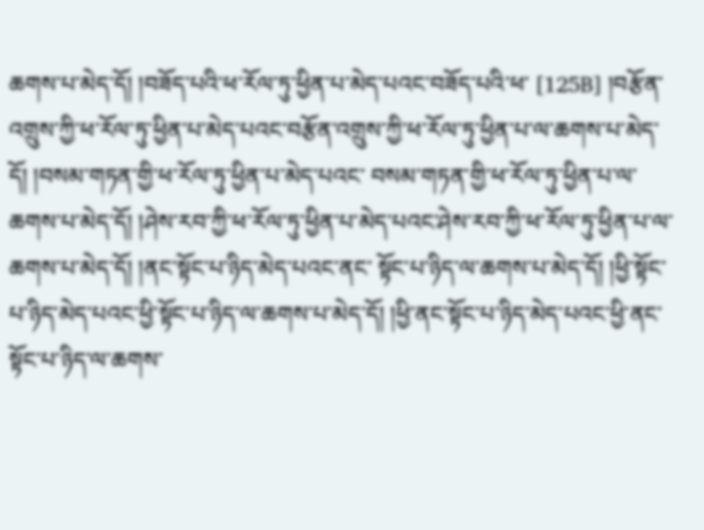ཆགས་པ་མེད་དོ། །བཟོད་པའི་ཕ་རོལ་ཏུ་ཕྱིན་པ་མེད་པའང་བཟོད་པའི་ཕ་ [125B] །བརྩོན་འགྲུས་ཀྱི་ཕ་རོལ་ཏུ་ཕྱིན་པ་མེད་པའང་བརྩོན་འགྲུས་ཀྱི་ཕ་རོལ་ཏུ་ཕྱིན་པ་ལ་ཆགས་པ་མེད་དོ། །བསམ་གཏན་གྱི་ཕ་རོལ་ཏུ་ཕྱིན་པ་མེད་པའང་ བསམ་གཏན་གྱི་ཕ་རོལ་ཏུ་ཕྱིན་པ་ལ་ཆགས་པ་མེད་དོ། །ཤེས་རབ་ཀྱི་ཕ་རོལ་ཏུ་ཕྱིན་པ་མེད་པའང་ཤེས་རབ་ཀྱི་ཕ་རོལ་ཏུ་ཕྱིན་པ་ལ་ཆགས་པ་མེད་དོ། །ནང་སྟོང་པ་ཉིད་མེད་པའང་ནང་ སྟོང་པ་ཉིད་ལ་ཆགས་པ་མེད་དོ། །ཕྱི་སྟོང་པ་ཉིད་མེད་པའང་ཕྱི་སྟོང་པ་ཉིད་ལ་ཆགས་པ་མེད་དོ། །ཕྱི་ནང་སྟོང་པ་ཉིད་མེད་པའང་ཕྱི་ནང་སྟོང་པ་ཉིད་ལ་ཆགས་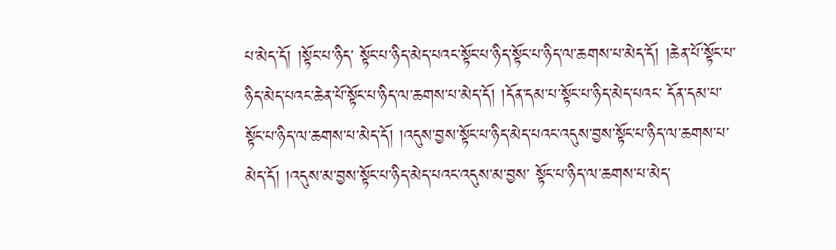པ་མེད་དོ། །སྟོང་པ་ཉིད་ སྟོང་པ་ཉིད་མེད་པའང་སྟོང་པ་ཉིད་སྟོང་པ་ཉིད་ལ་ཆགས་པ་མེད་དོ། །ཆེན་པོ་སྟོང་པ་ཉིད་མེད་པའང་ཆེན་པོ་སྟོང་པ་ཉིད་ལ་ཆགས་པ་མེད་དོ། །དོན་དམ་པ་སྟོང་པ་ཉིད་མེད་པའང་ དོན་དམ་པ་སྟོང་པ་ཉིད་ལ་ཆགས་པ་མེད་དོ། །འདུས་བྱས་སྟོང་པ་ཉིད་མེད་པའང་འདུས་བྱས་སྟོང་པ་ཉིད་ལ་ཆགས་པ་མེད་དོ། །འདུས་མ་བྱས་སྟོང་པ་ཉིད་མེད་པའང་འདུས་མ་བྱས་ སྟོང་པ་ཉིད་ལ་ཆགས་པ་མེད་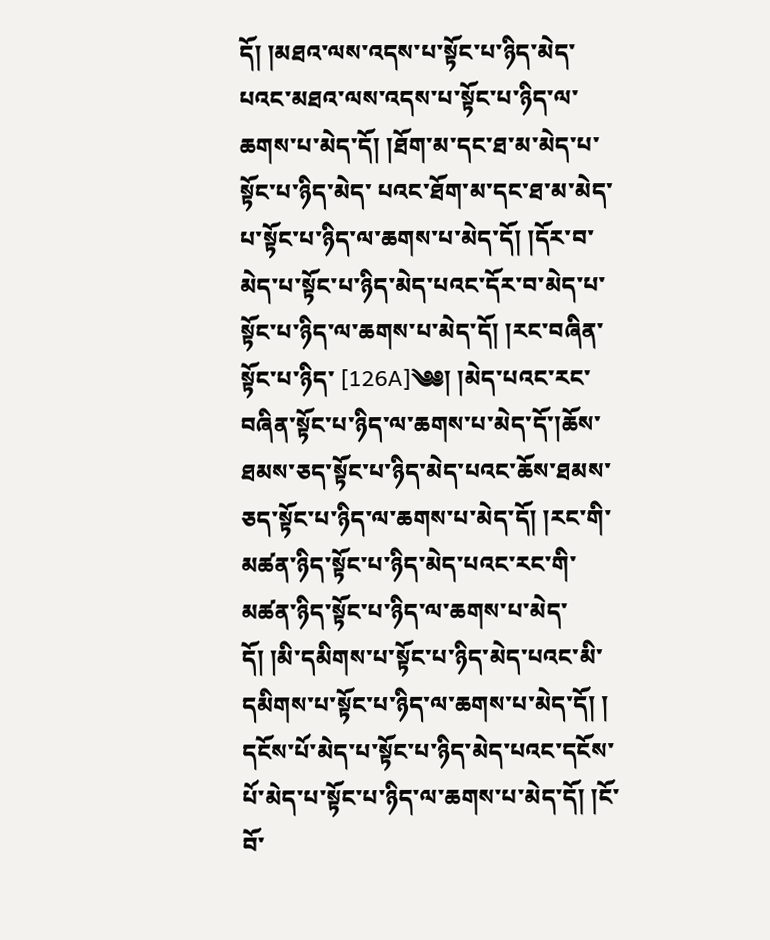དོ། །མཐའ་ལས་འདས་པ་སྟོང་པ་ཉིད་མེད་པའང་མཐའ་ལས་འདས་པ་སྟོང་པ་ཉིད་ལ་ཆགས་པ་མེད་དོ། །ཐོག་མ་དང་ཐ་མ་མེད་པ་སྟོང་པ་ཉིད་མེད་ པའང་ཐོག་མ་དང་ཐ་མ་མེད་པ་སྟོང་པ་ཉིད་ལ་ཆགས་པ་མེད་དོ། །དོར་བ་མེད་པ་སྟོང་པ་ཉིད་མེད་པའང་དོར་བ་མེད་པ་སྟོང་པ་ཉིད་ལ་ཆགས་པ་མེད་དོ། །རང་བཞིན་སྟོང་པ་ཉིད་ [126A]༄༅། །མེད་པའང་རང་བཞིན་སྟོང་པ་ཉིད་ལ་ཆགས་པ་མེད་དོ་།ཆོས་ཐམས་ཅད་སྟོང་པ་ཉིད་མེད་པའང་ཆོས་ཐམས་ཅད་སྟོང་པ་ཉིད་ལ་ཆགས་པ་མེད་དོ། །རང་གི་ མཚན་ཉིད་སྟོང་པ་ཉིད་མེད་པའང་རང་གི་མཚན་ཉིད་སྟོང་པ་ཉིད་ལ་ཆགས་པ་མེད་དོ། །མི་དམིགས་པ་སྟོང་པ་ཉིད་མེད་པའང་མི་དམིགས་པ་སྟོང་པ་ཉིད་ལ་ཆགས་པ་མེད་དོ། ། དངོས་པོ་མེད་པ་སྟོང་པ་ཉིད་མེད་པའང་དངོས་པོ་མེད་པ་སྟོང་པ་ཉིད་ལ་ཆགས་པ་མེད་དོ། །ངོ་བོ་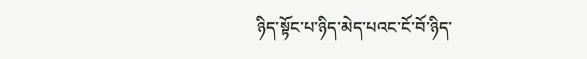ཉིད་སྟོང་པ་ཉིད་མེད་པའང་ངོ་བོ་ཉིད་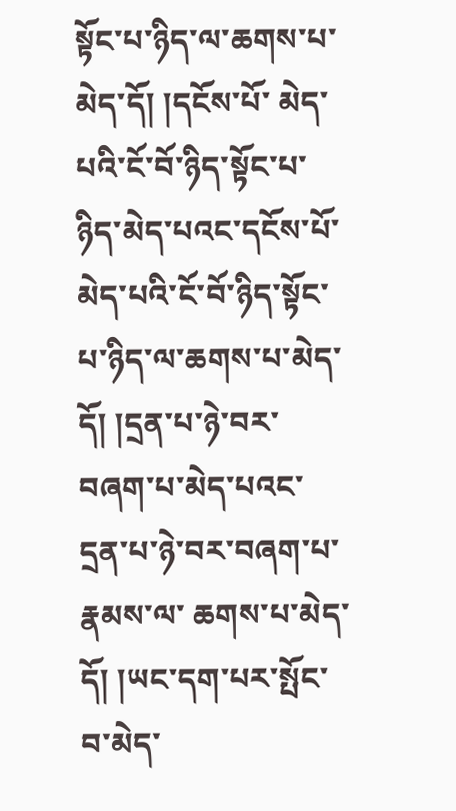སྟོང་པ་ཉིད་ལ་ཆགས་པ་མེད་དོ། །དངོས་པོ་ མེད་པའི་ངོ་བོ་ཉིད་སྟོང་པ་ཉིད་མེད་པའང་དངོས་པོ་མེད་པའི་ངོ་བོ་ཉིད་སྟོང་པ་ཉིད་ལ་ཆགས་པ་མེད་དོ། །དྲན་པ་ཉེ་བར་བཞག་པ་མེད་པའང་དྲན་པ་ཉེ་བར་བཞག་པ་རྣམས་ལ་ ཆགས་པ་མེད་དོ། །ཡང་དག་པར་སྤོང་བ་མེད་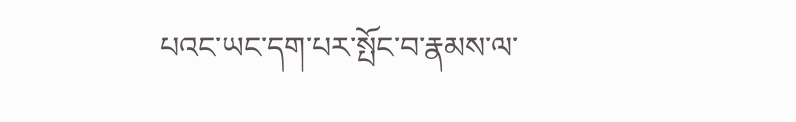པའང་ཡང་དག་པར་སྤོང་བ་རྣམས་ལ་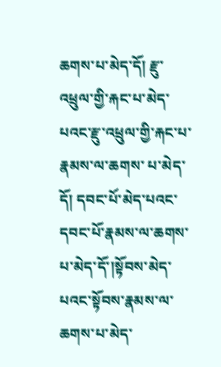ཆགས་པ་མེད་དོ། རྫུ་འཕྲུལ་གྱི་རྐང་པ་མེད་པའང་རྫུ་འཕྲུལ་གྱི་རྐང་པ་རྣམས་ལ་ཆགས་ པ་མེད་དོ། དབང་པོ་མེད་པའང་དབང་པོ་རྣམས་ལ་ཆགས་པ་མེད་དོ་།སྟོབས་མེད་པའང་སྟོབས་རྣམས་ལ་ཆགས་པ་མེད་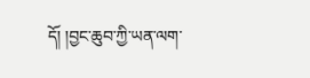དོ། །བྱང་ཆུབ་ཀྱི་ཡན་ལག་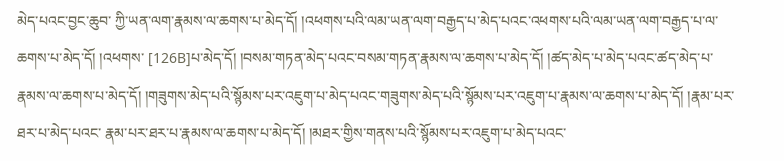མེད་པའང་བྱང་ཆུབ་ ཀྱི་ཡན་ལག་རྣམས་ལ་ཆགས་པ་མེད་དོ། །འཕགས་པའི་ལམ་ཡན་ལག་བརྒྱད་པ་མེད་པའང་འཕགས་པའི་ལམ་ཡན་ལག་བརྒྱད་པ་ལ་ཆགས་པ་མེད་དོ། །འཕགས་ [126B]པ་མེད་དོ། །བསམ་གཏན་མེད་པའང་བསམ་གཏན་རྣམས་ལ་ཆགས་པ་མེད་དོ། །ཚད་མེད་པ་མེད་པའང་ཚད་མེད་པ་ རྣམས་ལ་ཆགས་པ་མེད་དོ། །གཟུགས་མེད་པའི་སྙོམས་པར་འཇུག་པ་མེད་པའང་གཟུགས་མེད་པའི་སྙོམས་པར་འཇུག་པ་རྣམས་ལ་ཆགས་པ་མེད་དོ། །རྣམ་པར་ཐར་པ་མེད་པའང་ རྣམ་པར་ཐར་པ་རྣམས་ལ་ཆགས་པ་མེད་དོ། །མཐར་གྱིས་གནས་པའི་སྙོམས་པར་འཇུག་པ་མེད་པའང་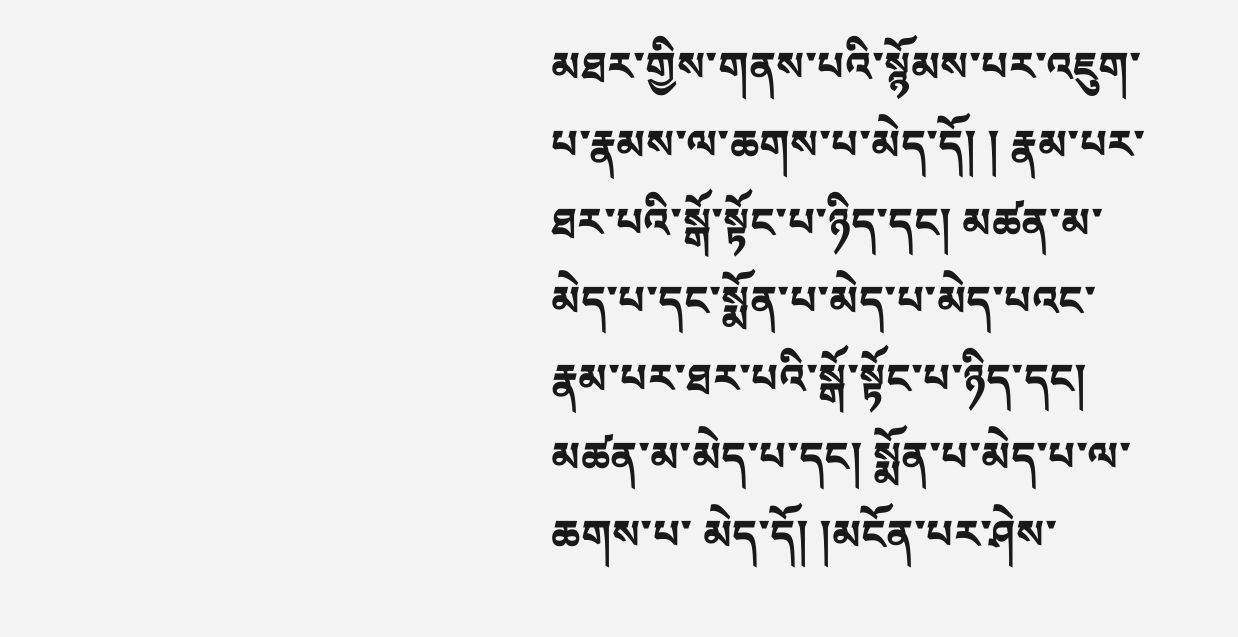མཐར་གྱིས་གནས་པའི་སྙོམས་པར་འཇུག་པ་རྣམས་ལ་ཆགས་པ་མེད་དོ། ། རྣམ་པར་ཐར་པའི་སྒོ་སྟོང་པ་ཉིད་དང། མཚན་མ་མེད་པ་དང་སྨོན་པ་མེད་པ་མེད་པའང་རྣམ་པར་ཐར་པའི་སྒོ་སྟོང་པ་ཉིད་དང། མཚན་མ་མེད་པ་དང། སྨོན་པ་མེད་པ་ལ་ཆགས་པ་ མེད་དོ། །མངོན་པར་ཤེས་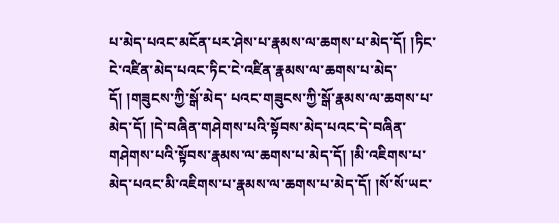པ་མེད་པའང་མངོན་པར་ཤེས་པ་རྣམས་ལ་ཆགས་པ་མེད་དོ། །ཏིང་ངེ་འཛིན་མེད་པའང་ཏིང་ངེ་འཛིན་རྣམས་ལ་ཆགས་པ་མེད་དོ། །གཟུངས་ཀྱི་སྒོ་མེད་ པའང་གཟུངས་ཀྱི་སྒོ་རྣམས་ལ་ཆགས་པ་མེད་དོ། །དེ་བཞིན་གཤེགས་པའི་སྟོབས་མེད་པའང་དེ་བཞིན་གཤེགས་པའི་སྟོབས་རྣམས་ལ་ཆགས་པ་མེད་དོ། །མི་འཇིགས་པ་ མེད་པའང་མི་འཇིགས་པ་རྣམས་ལ་ཆགས་པ་མེད་དོ། །སོ་སོ་ཡང་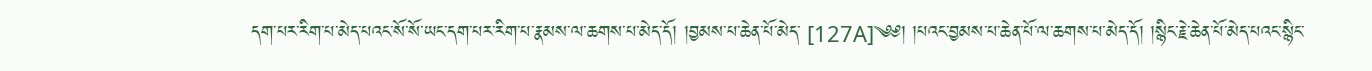དག་པར་རིག་པ་མེད་པའང་སོ་སོ་ཡང་དག་པར་རིག་པ་རྣམས་ལ་ཆགས་པ་མེད་དོ། །བྱམས་པ་ཆེན་པོ་མེད་ [127A]༄༅། །པའང་བྱམས་པ་ཆེན་པོ་ལ་ཆགས་པ་མེད་དོ། །སྙིང་རྗེ་ཆེན་པོ་མེད་པའང་སྙིང་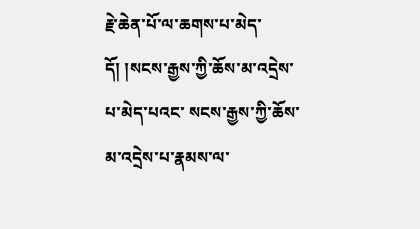རྗེ་ཆེན་པོ་ལ་ཆགས་པ་མེད་དོ། །སངས་རྒྱས་ཀྱི་ཆོས་མ་འདྲེས་པ་མེད་པའང་ སངས་རྒྱས་ཀྱི་ཆོས་མ་འདྲེས་པ་རྣམས་ལ་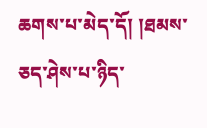ཆགས་པ་མེད་དོ། །ཐམས་ཅད་ཤེས་པ་ཉིད་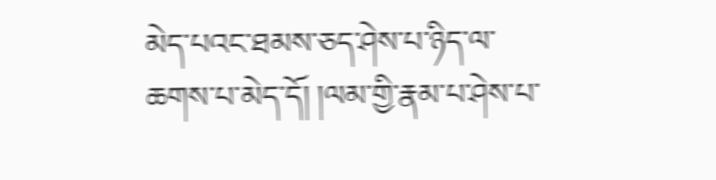མེད་པའང་ཐམས་ཅད་ཤེས་པ་ཉིད་ལ་ཆགས་པ་མེད་དོ། །ལམ་གྱི་རྣམ་པ་ཤེས་པ་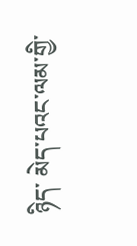ཉིད་ མེད་པའང་ལམ་གྱི་